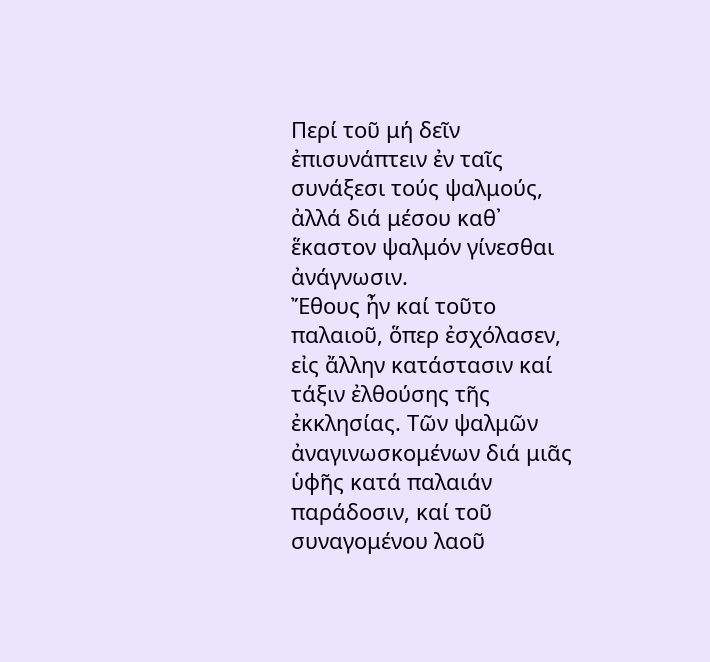Περί τοῦ μή δεῖν ἐπισυνάπτειν ἐν ταῖς συνάξεσι τούς ψαλμούς, ἀλλά διά μέσου καθ᾽ ἕκαστον ψαλμόν γίνεσθαι ἀνάγνωσιν.
Ἔθους ἦν καί τοῦτο παλαιοῦ, ὅπερ ἐσχόλασεν, εἰς ἄλλην κατάστασιν καί τάξιν ἐλθούσης τῆς ἐκκλησίας. Τῶν ψαλμῶν ἀναγινωσκομένων διά μιᾶς ὑφῆς κατά παλαιάν παράδοσιν, καί τοῦ συναγομένου λαοῦ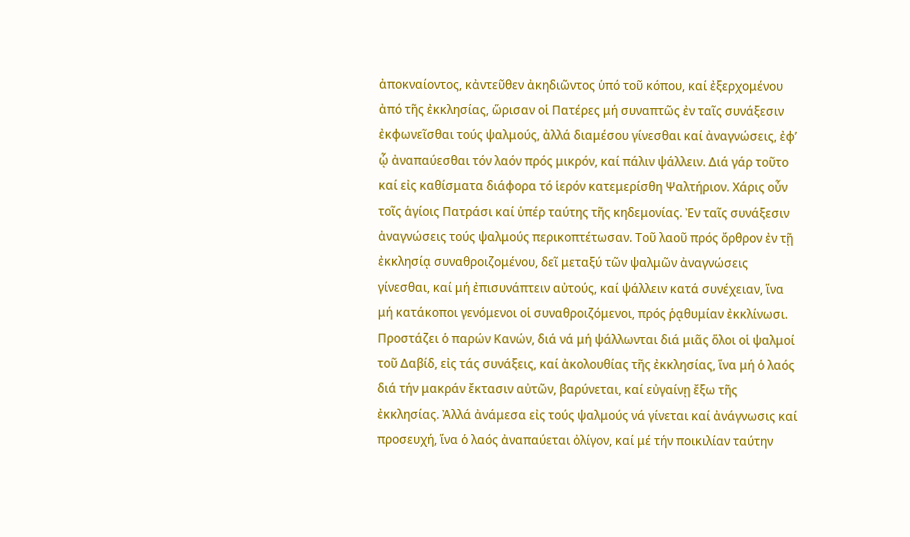ἀποκναίοντος, κἀντεῦθεν ἀκηδιῶντος ὑπό τοῦ κόπου, καί ἐξερχομένου ἀπό τῆς ἐκκλησίας, ὥρισαν οἱ Πατέρες μή συναπτῶς ἐν ταῖς συνάξεσιν ἐκφωνεῖσθαι τούς ψαλμούς, ἀλλά διαμέσου γίνεσθαι καί ἀναγνώσεις, ἐφ’ ᾧ ἀναπαύεσθαι τόν λαόν πρός μικρόν, καί πάλιν ψάλλειν. Διά γάρ τοῦτο καί εἰς καθίσματα διάφορα τό ἱερόν κατεμερίσθη Ψαλτήριον. Χάρις οὖν τοῖς ἁγίοις Πατράσι καί ὑπέρ ταύτης τῆς κηδεμονίας. Ἐν ταῖς συνάξεσιν ἀναγνώσεις τούς ψαλμούς περικοπτέτωσαν. Τοῦ λαοῦ πρός ὄρθρον ἐν τῇ ἐκκλησίᾳ συναθροιζομένου, δεῖ μεταξύ τῶν ψαλμῶν ἀναγνώσεις γίνεσθαι, καί μή ἐπισυνάπτειν αὐτούς, καί ψάλλειν κατά συνέχειαν, ἵνα μή κατάκοποι γενόμενοι οἱ συναθροιζόμενοι, πρός ῥᾳθυμίαν ἐκκλίνωσι. Προστάζει ὁ παρών Κανών, διά νά μή ψάλλωνται διά μιᾶς ὅλοι οἱ ψαλμοί τοῦ Δαβίδ, εἰς τάς συνάξεις, καί ἀκολουθίας τῆς ἐκκλησίας, ἵνα μή ὁ λαός διά τήν μακράν ἔκτασιν αὐτῶν, βαρύνεται, καί εὐγαίνῃ ἔξω τῆς ἐκκλησίας. Ἀλλά ἀνάμεσα εἰς τούς ψαλμούς νά γίνεται καί ἀνάγνωσις καί προσευχή, ἵνα ὁ λαός ἀναπαύεται ὀλίγον, καί μέ τήν ποικιλίαν ταύτην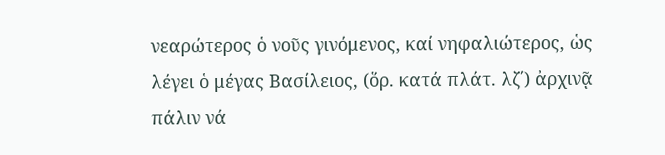νεαρώτερος ὁ νοῦς γινόμενος, καί νηφαλιώτερος, ὡς λέγει ὁ μέγας Βασίλειος, (ὅρ. κατά πλάτ. λζ΄) ἀρχινᾷ πάλιν νά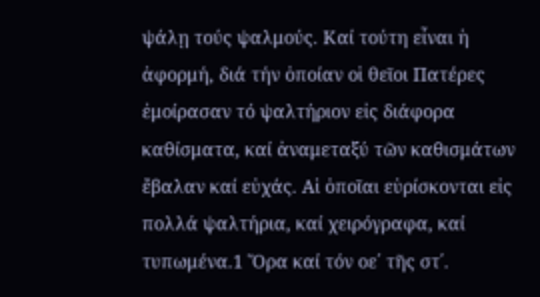ψάλῃ τούς ψαλμούς. Καί τούτη εἶναι ἡ ἀφορμή, διά τήν ὁποίαν οἱ θεῖοι Πατέρες ἐμοίρασαν τό ψαλτήριον εἰς διάφορα καθίσματα, καί ἀναμεταξύ τῶν καθισμάτων ἔβαλαν καί εὐχάς. Αἱ ὁποῖαι εὑρίσκονται εἰς πολλά ψαλτήρια, καί χειρόγραφα, καί τυπωμένα.1 Ὅρα καί τόν οε΄ τῆς στ΄.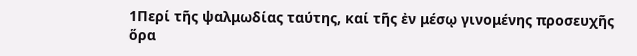1Περί τῆς ψαλμωδίας ταύτης, καί τῆς ἐν μέσῳ γινομένης προσευχῆς ὅρα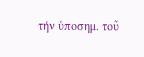τήν ὑποσημ. τοῦ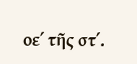οε΄ τῆς στ΄.